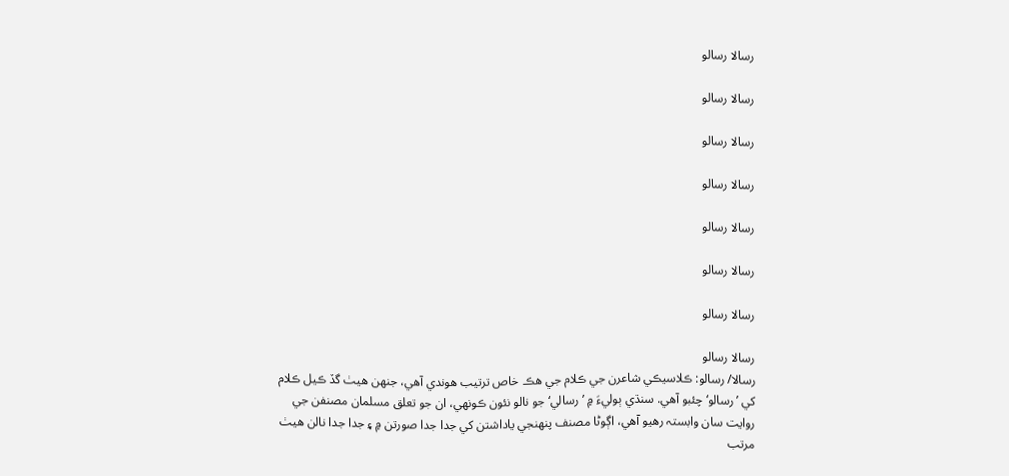رسالا رسالو

رسالا رسالو

رسالا رسالو

رسالا رسالو

رسالا رسالو

رسالا رسالو

رسالا رسالو

رسالا رسالو
رسالا/ رسالو: ڪلاسيڪي شاعرن جي ڪلام جي هڪ خاص ترتيب هوندي آهي، جنهن هيٺ گڏ ڪيل ڪلام کي ’رسالو‘ چئبو آهي. سنڌي ٻوليءَ ۾ ’رسالي‘ جو نالو نئون ڪونهي، ان جو تعلق مسلمان مصنفن جي روايت سان وابستہ رهيو آهي، اڳوڻا مصنف پنھنجي ياداشتن کي جدا جدا صورتن ۾ ۽ جدا جدا نالن هيٺ مرتب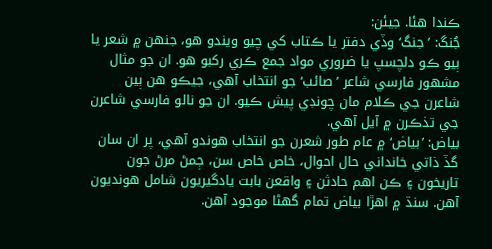ڪندا هئا. جيئن:
جُنگ: ’جنگ‘ وڏي دفتر يا ڪتاب کي چيو ويندو هو، جنهن ۾ شعر يا ٻيو ڪو دلچسپ يا ضروري مواد جمع ڪري رکبو هو. ان جو مثال مشھور فارسي شاعر ’صائب‘ جو انتخاب آهي، جيڪو هن ٻين شاعرن جي ڪلام مان چونڊي پيش ڪيو. ان جو نالو فارسي شاعرن جي تذڪرن ۾ آيل آهي.
بياض: ’بياض‘ ۾ عام طور شعرن جو انتخاب هوندو آهي، پر ان سان گڏ ذاتي خانداني حال احوال، خاص خاص سن، ڄمڻ مرڻ جون تاريخون ۽ ڪن اهم حادثن ۽ واقعن بابت يادگيريون شامل هونديون آهن. سنڌ ۾ اهڙا بياض تمام گهڻا موجود آهن.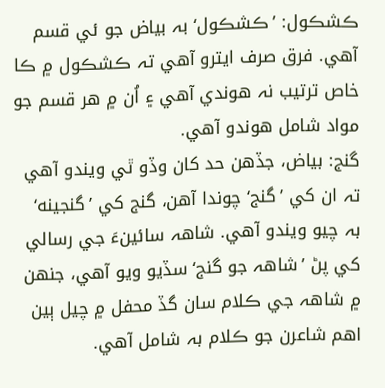ڪشڪول: ’ڪشڪول‘ بہ بياض جو ئي قسم آهي. فرق صرف ايترو آهي تہ ڪشڪول ۾ ڪا خاص ترتيب نہ هوندي آهي ۽ اُن ۾ هر قسم جو مواد شامل هوندو آهي.
گنج: بياض، جڏهن حد کان وڏو ٿي ويندو آهي تہ ان کي ’گنج‘ چوندا آهن، گنج کي ’گنجينه‘ بہ چيو ويندو آهي. شاھہ سائينءَ جي رسالي کي پڻ ’شاھہ جو گنج‘ سڏيو ويو آهي، جنهن ۾ شاھہ جي ڪلام سان گڏ محفل ۾ چيل ٻين اهم شاعرن جو ڪلام بہ شامل آهي.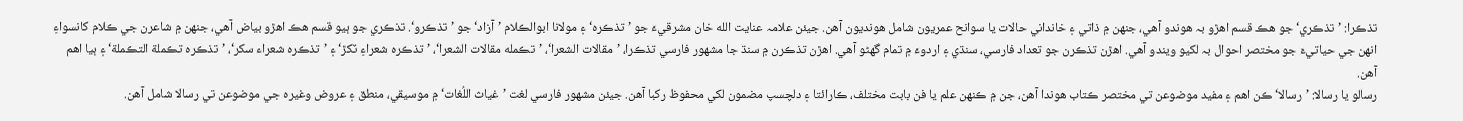تذڪرا: ’تذڪري‘ جو هڪ قسم اهڙو بہ هوندو آهي، جنهن ۾ ذاتي ۽ خانداني حالات يا سوانح عمريون شامل هونديون آهن. جيئن علامہ عنايت الله خان مشرقيءَ جو ’تذڪره‘ ۽ مولانا ابوالڪلام ’آزاد‘ جو ’تذڪرو‘. تذڪري جو ٻيو قسم هڪ اهڙو بياض آهي، جنهن ۾ شاعرن جي ڪلام کانسواءِ انهن جي حياتيءَ جو مختصر احوال بہ لکيو ويندو آهي. اهڙن تذڪرن جو تعداد فارسي، سنڌي ۽ اردوءَ ۾ تمام گهڻو آهي. اهڙن تذڪرن ۾ سنڌ جا مشھور فارسي تذڪرا، ’مقالات الشعرا‘، ’تڪمله مقالات الشعرا‘، ’تذڪره شعراءِ ٽکڙ‘ ۽ ’تذڪره شعراء سکر‘، ’تذڪره تڪملة التڪملة‘ ۽ ٻيا اهم آهن.
رسالو يا رسالا: ’رسالا‘ ڪن اهم ۽ مفيد موضوعن تي مختصر ڪتاب هوندا آهن، جن ۾ ڪنهن علم يا فن بابت مختلف، ڪارائتا ۽ دلچسپ مضمون لکي محفوظ رکبا آهن. جيئن مشھور فارسي لغت ’غياث اللُغات‘ ۾ موسيقي، منطق ۽ عروض وغيرہ جي موضوعن تي رسالا شامل آهن.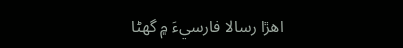اهڙا رسالا فارسيءَ ۾ گهڻا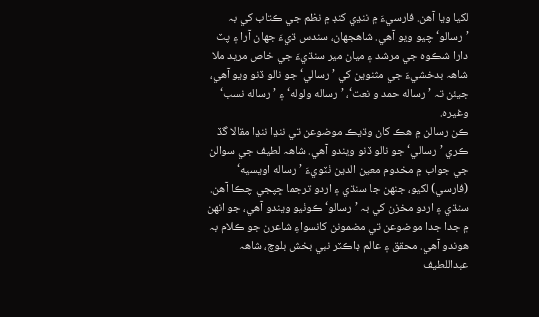لکيا ويا آهن. فارسيءَ ۾ ننڍي کنڊ ۾ نظم جي ڪتاب کي بہ ’رسالو‘ چيو ويو آهي. شاهجهان، سندس ڌيءَ جھان آرا ۽ پٽ دارا شڪوہ جي مرشد ۽ ميان مير سنڌيءَ جي خاص مريد ملا شاھہ بدخشيءَ جي مثنوين کي ’رسالي‘ جو نالو ڏنو ويو آهي، جيئن تہ ’رساله حمد و نعت‘، ’رساله ولوله‘ ۽ ’رساله نسب‘ وغيرہ.
ڪن رسالن ۾ هڪ کان وڌيڪ موضوعن تي ننڍا ننڍا مقالا گڏ ڪري ’رسالي‘ جو نالو ڏنو ويندو آهي. شاھہ لطيف جي سوالن جي جواب ۾ مخدوم معين الدين ٺٽويءَ ’رساله اويسيه‘ (فارسي) لکيو، جنهن جا سنڌي ۽ اردو ترجما ڇپجي چڪا آهن.
سنڌي ۽ اردو مخزن کي بہ ’رسالو‘ ڪوٺيو ويندو آهي، جو انهن ۾ جدا جدا موضوعن تي مضمونن کانسواءِ شاعرن جو ڪلام بہ هوندو آهي. محقق ۽ عالم ڊاڪٽر نبي بخش بلوچ، شاھہ عبداللطيف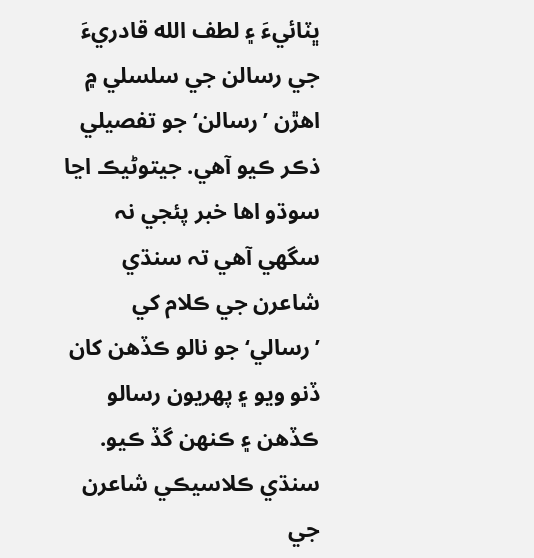ڀٽائيءَ ۽ لطف الله قادريءَ جي رسالن جي سلسلي ۾ اهڙن ’رسالن‘ جو تفصيلي ذڪر ڪيو آهي. جيتوڻيڪ اڃا سوڌو اها خبر پئجي نہ سگهي آهي تہ سنڌي شاعرن جي ڪلام کي ’رسالي‘ جو نالو ڪڏهن کان ڏنو ويو ۽ پهريون رسالو ڪڏهن ۽ ڪنهن گڏ ڪيو.
سنڌي ڪلاسيڪي شاعرن جي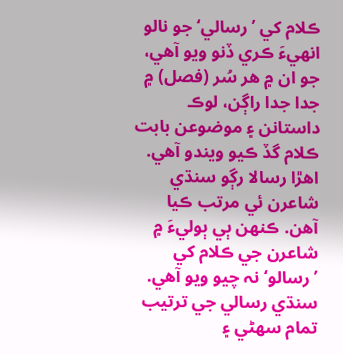ڪلام کي ’رسالي‘ جو نالو انهيءَ ڪري ڏنو ويو آهي، جو ان ۾ هر سُر (فصل) ۾ جدا جدا راڳن، لوڪ داستانن ۽ موضوعن بابت ڪلام گڏ ڪيو ويندو آهي. اهڙا رسالا رڳو سنڌي شاعرن ئي مرتب ڪيا آهن. ڪنهن ٻي ٻوليءَ ۾ شاعرن جي ڪلام کي ’رسالو‘ نہ چيو ويو آهي. سنڌي رسالي جي ترتيب تمام سھڻي ۽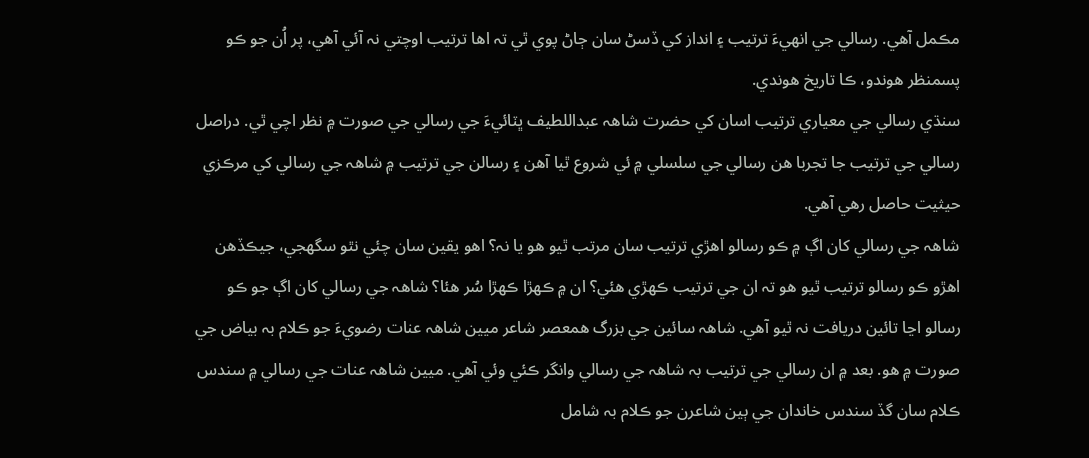مڪمل آهي. رسالي جي انهيءَ ترتيب ۽ انداز کي ڏسڻ سان ڄاڻ پوي ٿي تہ اها ترتيب اوچتي نہ آئي آهي، پر اُن جو ڪو پسمنظر هوندو، ڪا تاريخ هوندي.
سنڌي رسالي جي معياري ترتيب اسان کي حضرت شاھہ عبداللطيف ڀٽائيءَ جي رسالي جي صورت ۾ نظر اچي ٿي. دراصل رسالي جي ترتيب جا تجربا هن رسالي جي سلسلي ۾ ئي شروع ٿيا آهن ۽ رسالن جي ترتيب ۾ شاھہ جي رسالي کي مرڪزي حيثيت حاصل رهي آهي.
شاھہ جي رسالي کان اڳ ۾ ڪو رسالو اهڙي ترتيب سان مرتب ٿيو هو يا نہ؟ اهو يقين سان چئي نٿو سگهجي، جيڪڏهن اهڙو ڪو رسالو ترتيب ٿيو هو تہ ان جي ترتيب ڪهڙي هئي؟ ان ۾ ڪهڙا ڪهڙا سُر هئا؟ شاھہ جي رسالي کان اڳ جو ڪو رسالو اڃا تائين دريافت نہ ٿيو آهي. شاھہ سائين جي بزرگ همعصر شاعر ميين شاھہ عنات رضويءَ جو ڪلام بہ بياض جي صورت ۾ هو. بعد ۾ ان رسالي جي ترتيب بہ شاھہ جي رسالي وانگر ڪئي وئي آهي. ميين شاھہ عنات جي رسالي ۾ سندس ڪلام سان گڏ سندس خاندان جي ٻين شاعرن جو ڪلام بہ شامل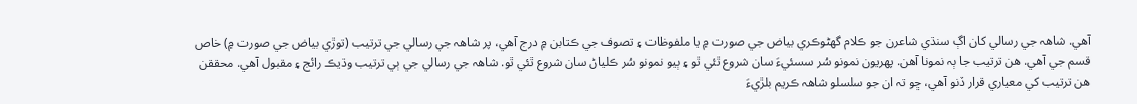آهي. شاھہ جي رسالي کان اڳ سنڌي شاعرن جو ڪلام گهڻوڪري بياض جي صورت ۾ يا ملفوظات ۽ تصوف جي ڪتابن ۾ درج آهي، پر شاھہ جي رسالي جي ترتيب (توڙي بياض جي صورت ۾) خاص قسم جي آهي. هن ترتيب جا ٻہ نمونا آهن. پهريون نمونو سُر سسئيءَ سان شروع ٿئي ٿو ۽ ٻيو نمونو سُر ڪلياڻ سان شروع ٿئي ٿو. شاھہ جي رسالي جي ٻي ترتيب وڌيڪ رائج ۽ مقبول آهي. محققن هن ترتيب کي معياري قرار ڏنو آهي، ڇو تہ ان جو سلسلو شاھہ ڪريم بلڙيءَ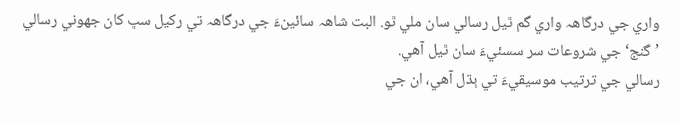واري جي درگاھہ واري گم ٿيل رسالي سان ملي ٿو. البت شاھہ سائينءَ جي درگاھہ تي رکيل سڀ کان جهوني رسالي ’گنج‘ جي شروعات سر سسئيءَ سان ٿيل آهي.
رسالي جي ترتيب موسيقيءَ تي ٻڌل آهي، ان جي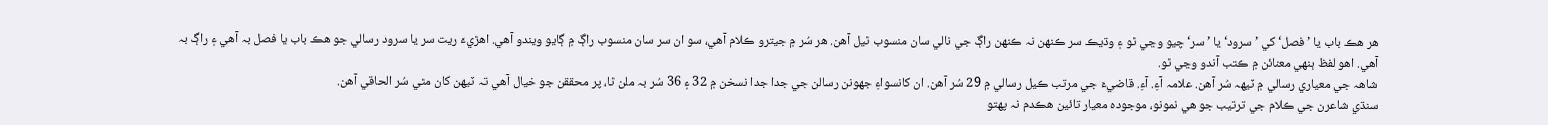هر هڪ باب يا ’فصل‘ کي ’سرود‘ يا ’سر‘ چيو وڃي ٿو ۽ وڌيڪ سر ڪنهن نہ ڪنهن راڳ جي نالي سان منسوب ٿيل آهن. هر سُر ۾ جيترو ڪلام آهي، سو ان سر سان منسوب راڳ ۾ ڳايو ويندو آهي. اهڙيءَ ريت سر يا سرود رسالي جو هڪ باب يا فصل بہ آهي ۽ راڳ بہ آهي. اهو لفظ ٻنهي معنائن ۾ ڪتب آندو وڃي ٿو.
شاھہ جي معياري رسالي ۾ ٽيھہ سُر آهن. علامہ آءِ. آءِ. قاضيءَ جي مرتب ڪيل رسالي ۾ 29 سُر آهن. ان کانسواءِ جهونن رسالن جي جدا جدا نسخن ۾ 32 ۽ 36 سُر بہ ملن ٿا، پر محققن جو خيال آهي تہ ٽيهن کان مٿي سُر الحاقي آهن.
سنڌي شاعرن جي ڪلام جي ترتيب جو هي نمونو، موجودہ معيار تائين هڪدم نہ پهتو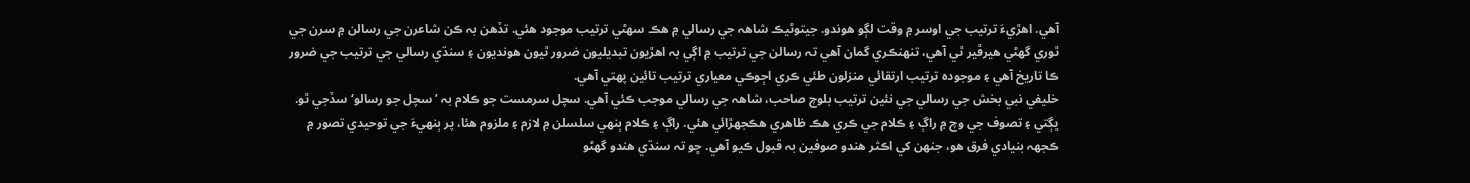آهي. اهڙيءَ ترتيب جي اوسر ۾ وقت لڳو هوندو. جيتوڻيڪ شاھہ جي رسالي ۾ هڪ سھڻي ترتيب موجود هئي. تڏهن بہ ڪن شاعرن جي رسالن ۾ سرن جي ٿوري گهڻي هيرڦير ٿي آهي، تنهنڪري گمان آهي تہ رسالن جي ترتيب ۾ اڳي بہ اهڙيون تبديليون ضرور ٿيون هونديون ۽ سنڌي رسالي جي ترتيب جي ضرور ڪا تاريخ آهي ۽ موجودہ ترتيب ارتقائي منزلون طئي ڪري اڄوڪي معياري ترتيب تائين پهتي آهي.
خليفي نبي بخش جي رسالي جي نئين ترتيب بلوچ صاحب، شاھہ جي رسالي موجب ڪئي آهي. سچل سرمست جو ڪلام بہ ’سچل جو رسالو‘ سڏجي ٿو.
ڀڳتي ۽ تصوف جي وچ ۾ راڳ ۽ ڪلام جي ڪري هڪ ظاهري هڪجهڙائي هئي. راڳ ۽ ڪلام ٻنهي سلسلن ۾ لازم ۽ ملزوم هئا، پر ٻنهيءَ جي توحيدي تصور ۾ ڪجهہ بنيادي فرق هو، جنهن کي اڪثر هندو صوفين بہ قبول ڪيو آهي. ڇو تہ سنڌي هندو گهڻو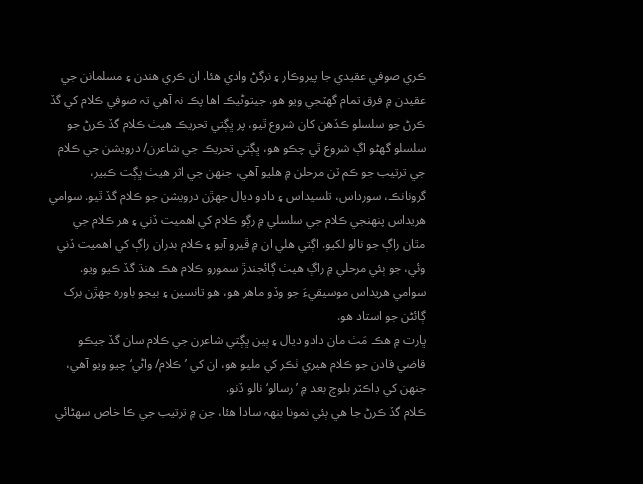ڪري صوفي عقيدي جا پيروڪار ۽ نرگڻ وادي هئا. ان ڪري هندن ۽ مسلمانن جي عقيدن ۾ فرق تمام گهٽجي ويو هو. جيتوڻيڪ اها پڪ نہ آهي تہ صوفي ڪلام کي گڏ ڪرڻ جو سلسلو ڪڏهن کان شروع ٿيو، پر ڀڳتي تحريڪ هيٺ ڪلام گڏ ڪرڻ جو سلسلو گهڻو اڳ شروع ٿي چڪو هو، ڀڳتي تحريڪ جي شاعرن/ درويشن جي ڪلام جي ترتيب جو ڪم ٽن مرحلن ۾ هليو آهي، جنهن جي اثر هيٺ ڀڳت ڪبير، گرونانڪ، سورداس، تلسيداس ۽ دادو ديال جهڙن درويشن جو ڪلام گڏ ٿيو. سوامي هريداس پنھنجي ڪلام جي سلسلي ۾ رڳو ڪلام کي اهميت ڏني ۽ هر ڪلام جي مٿان راڳ جو نالو لکيو. اڳتي هلي ان ۾ ڦيرو آيو ۽ ڪلام بدران راڳ کي اهميت ڏني وئي، جو ٻئي مرحلي ۾ راڳ هيٺ ڳائجندڙ سمورو ڪلام هڪ هنڌ گڏ ڪيو ويو. سوامي هريداس موسيقيءَ جو وڏو ماهر هو، هو تانسين ۽ بيجو باوره جهڙن برک ڳائڻن جو استاد هو.
ڀارت ۾ هڪ مَٺ مان دادو ديال ۽ ٻين ڀڳتي شاعرن جي ڪلام سان گڏ جيڪو قاضي قادن جو ڪلام هيري ٺڪر کي مليو هو، ان کي ’ڪلام/ واڻي‘ چيو ويو آهي، جنهن کي ڊاڪٽر بلوچ بعد ۾ ’رسالو‘ نالو ڏنو.
ڪلام گڏ ڪرڻ جا هي ٻئي نمونا بنھہ سادا هئا، جن ۾ ترتيب جي ڪا خاص سهڻائي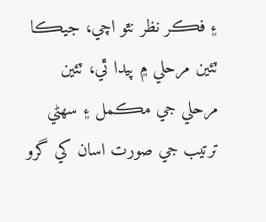۽ فڪر نظر نٿو اچي، جيڪا ٽئين مرحلي ۾ پيدا ٿي، ٽئين مرحلي جي مڪمل ۽ سھڻي ترتيب جي صورت اسان کي گرو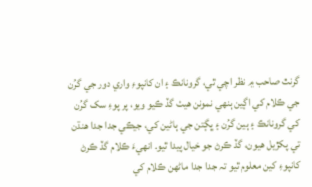گرنٿ صاحب ۾ نظر اچي ٿي، گرونانڪ ۽ ان کانپوءِ واري دور جي گرُن جي ڪلام کي اڳين ٻنهي نمونن هيٺ گڏ ڪيو ويو، پر پوءِ سک گرُن کي گرونانڪ ۽ ٻين گرُن ۽ ڀڳتن جي ٻاڻين کي، جيڪي جدا جدا هنڌن تي پکڙيل هيون، گڏ ڪرڻ جو خيال پيدا ٿيو. انهيءَ ڪلام گڏ ڪرڻ کانپوءِ کين معلوم ٿيو تہ جدا جدا ماڻهن ڪلام کي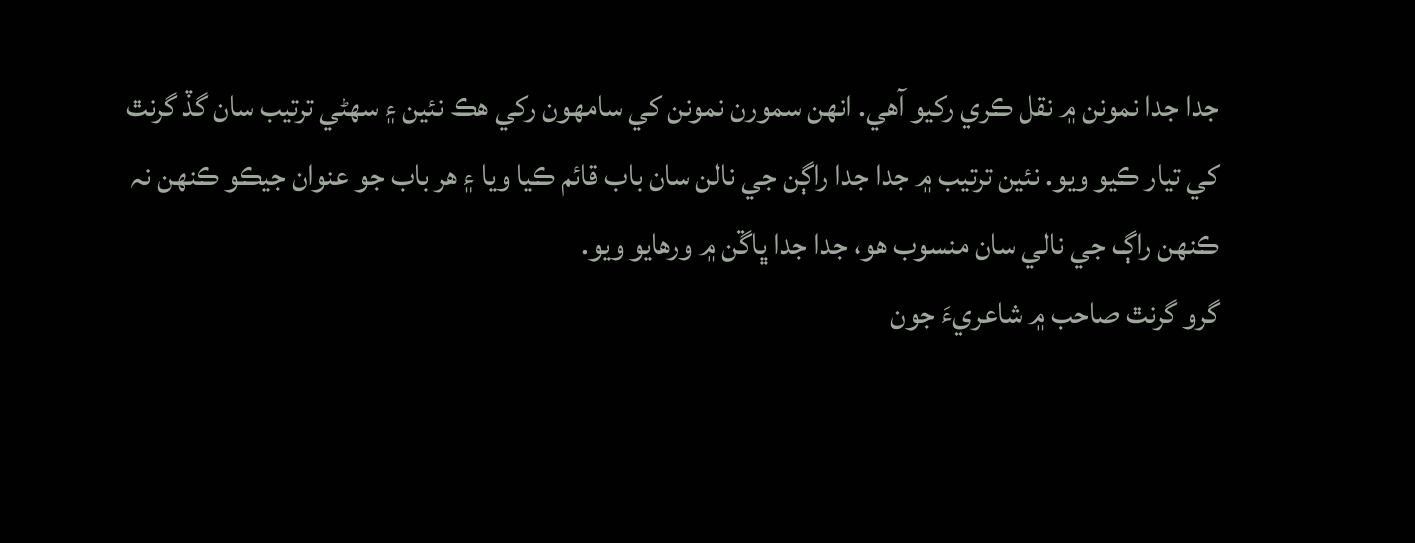جدا جدا نمونن ۾ نقل ڪري رکيو آهي. انهن سمورن نمونن کي سامهون رکي هڪ نئين ۽ سھڻي ترتيب سان گڏ گرنٿ کي تيار ڪيو ويو. نئين ترتيب ۾ جدا جدا راڳن جي نالن سان باب قائم ڪيا ويا ۽ هر باب جو عنوان جيڪو ڪنهن نہ ڪنهن راڳ جي نالي سان منسوب هو، جدا جدا ڀاڱن ۾ ورهايو ويو.
گرو گرنٿ صاحب ۾ شاعريءَ جون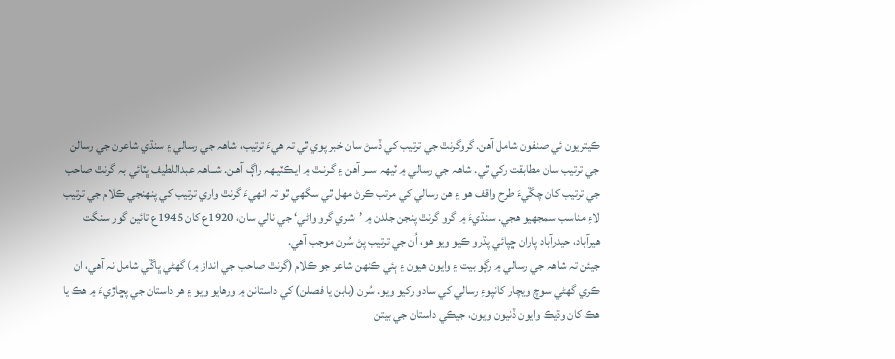ڪيتريون ئي صنفون شامل آهن. گروگرنٿ جي ترتيب کي ڏسڻ سان خبر پوي ٿي تہ هيءَ ترتيب، شاھہ جي رسالي ۽ سنڌي شاعرن جي رسالن جي ترتيب سان مطابقت رکي ٿي. شاھہ جي رسالي ۾ ٽيھہ ســر آهن ۽ گـرنـٿ ۾ ايـڪٽيـھہ راڳ آهـن. شــاھہ عبداللطيف ڀٽائي بہ گرنٿ صاحب جي ترتيب کان چڱيءَ طرح واقف هو ۽ هن رسالي کي مرتب ڪرڻ مھل ٿي سگهي ٿو تہ انهيءَ گرنٿ واري ترتيب کي پنھنجي ڪلام جي ترتيب لاءِ مناسب سمجهيو هجي. سنڌيءَ ۾ گرو گرنٿ پنجن جلدن ۾ ’شري گرو واڻي‘ جي نالي سان، 1920ع کان 1945ع تائين گور سنگت هيرآباد، حيدرآباد پاران ڇپائي پڌرو ڪيو ويو هو، اُن جي ترتيب پڻ سُرن موجب آهي.
جيئن تہ شاھہ جي رسالي ۾ رڳو بيت ۽ وايون هيون ۽ ٻئي ڪنهن شاعر جو ڪلام (گرنٿ صاحب جي انداز ۾) گهڻي ڀاڱي شامل نہ آهي، ان ڪري گهڻي سوچ ويچار کانپوءِ رسالي کي سادو رکيو ويو. سُرن (بابن يا فصلن) کي داستانن ۾ ورهايو ويو ۽ هر داستان جي پڇاڙيءَ ۾ هڪ يا هڪ کان وڌيڪ وايون ڏنيون ويون، جيڪي داستان جي بيتن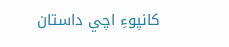کانپوءِ اچي داستان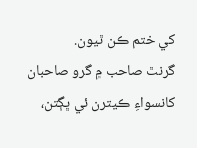کي ختم ڪن ٿيون.
گرنٿ صاحب ۾ گرو صاحبان کانسواءِ ڪيترن ئي ڀڳتن،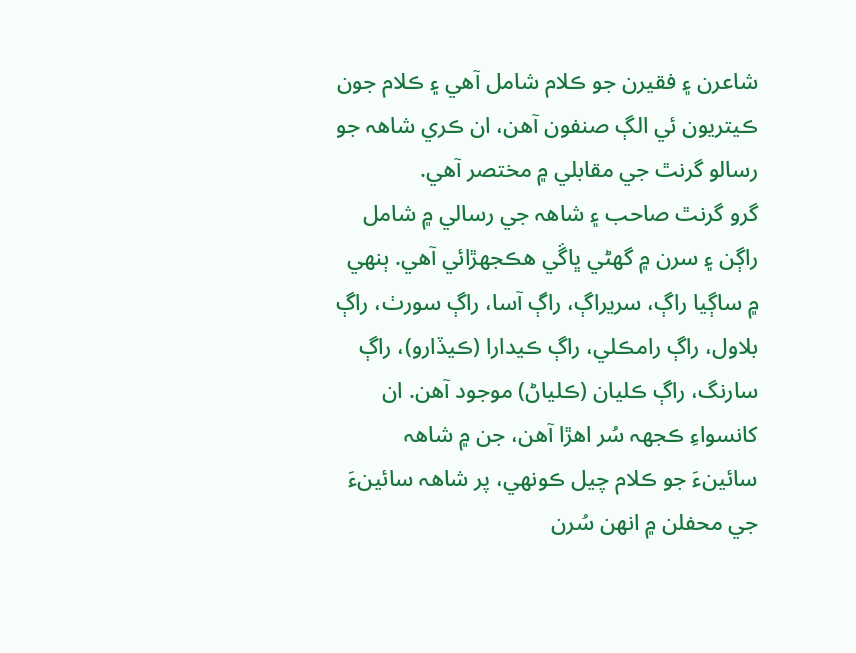شاعرن ۽ فقيرن جو ڪلام شامل آهي ۽ ڪلام جون ڪيتريون ئي الڳ صنفون آهن، ان ڪري شاھہ جو رسالو گرنٿ جي مقابلي ۾ مختصر آهي.
گرو گرنٿ صاحب ۽ شاھہ جي رسالي ۾ شامل راڳن ۽ سرن ۾ گهڻي ڀاڱي هڪجهڙائي آهي. ٻنهي ۾ ساڳيا راڳ، سريراڳ، راڳ آسا، راڳ سورٺ، راڳ بلاول، راڳ رامڪلي، راڳ ڪيدارا (ڪيڏارو)، راڳ سارنگ، راڳ ڪليان (ڪلياڻ) موجود آهن. ان کانسواءِ ڪجهہ سُر اهڙا آهن، جن ۾ شاھہ سائينءَ جو ڪلام چيل ڪونهي، پر شاھہ سائينءَ جي محفلن ۾ انهن سُرن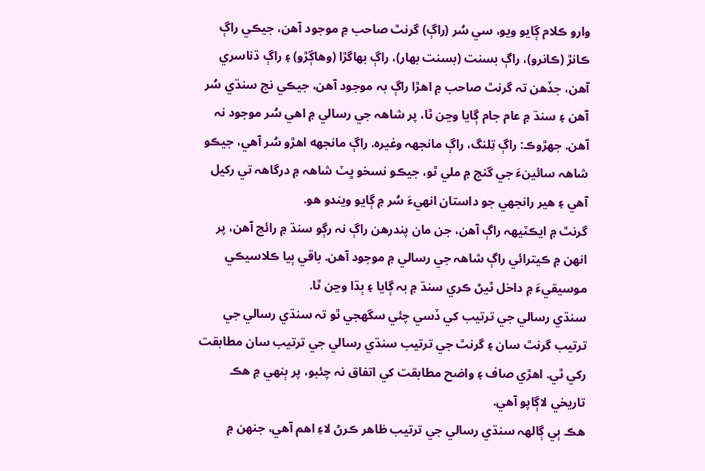وارو ڪلام ڳايو ويو، سي سُر (راڳ) گرنٿ صاحب ۾ موجود آهن، جيڪي راڳ ڪانڙ (ڪانرو)، راڳ بسنت (بسنت بھار)، راڳ بهاگڙا (وهاڳڙو) ۽ راڳ ڌناسري آهن، جڏهن تہ گرنٿ صاحب ۾ اهڙا راڳ بہ موجود آهن، جيڪي نج سنڌي سُر آهن ۽ سنڌ ۾ عام جام ڳايا وڃن ٿا، پر شاھہ جي رسالي ۾ اهي سُر موجود نہ آهن. جھڙوڪ: راڳ تِلنگ، راڳ مانجهہ وغيرہ. راڳ مانجهه اهڙو سُر آهي، جيڪو شاھہ سائينءَ جي گنج ۾ ملي ٿو، جيڪو نسخو ڀٽ شاھہ ۾ درگاھہ تي رکيل آهي ۽ هير رانجهي جو داستان انهيءَ سُر ۾ ڳايو ويندو هو.
گرنٿ ۾ ايڪٽيھہ راڳ آهن، جن مان پندرهن راڳ نہ رڳو سنڌ ۾ رائج آهن، پر انهن ۾ ڪيترائي راڳ شاھہ جي رسالي ۾ موجود آهن. باقي ٻيا ڪلاسيڪي موسيقيءَ ۾ داخل ٿيڻ ڪري سنڌ ۾ بہ ڳايا ۽ ٻڌا وڃن ٿا.
سنڌي رسالي جي ترتيب کي ڏسي چئي سگهجي ٿو تہ سنڌي رسالي جي ترتيب گرنٿ سان ۽ گرنٿ جي ترتيب سنڌي رسالي جي ترتيب سان مطابقت رکي ٿي. اهڙي صاف ۽ واضح مطابقت کي اتفاق نہ چئبو، پر ٻنهي ۾ هڪ تاريخي لاڳاپو آهي.
هڪ ٻي ڳالھہ سنڌي رسالي جي ترتيب ظاهر ڪرڻ لاءِ اهم آهي، جنهن ۾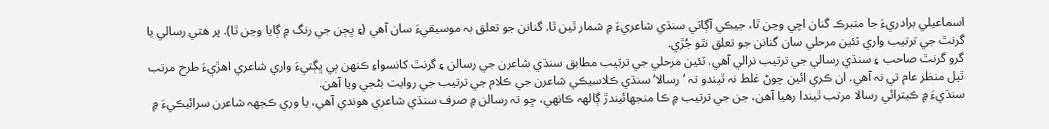اسماعيلي برادريءَ جا متبرڪ گنان اچي وڃن ٿا، جيڪي آڳاٽي سنڌي شاعريءَ ۾ شمار ٿين ٿا. گنانن جو تعلق بہ موسيقيءَ سان آهي (۽ ڀڄن جي رنگ ۾ ڳايا وڃن ٿا). پر هتي رسالي يا گرنٿ جي ترتيب واري ٽئين مرحلي سان گنانن جو تعلق نٿو جُڙي.
گرو گرنٿ صاحب ۽ سنڌي رسالي جي ترتيب نرالي آهي. ٽئين مرحلي جي ترتيب مطابق سنڌي شاعرن جي رسالن ۽ گرنٿ کانسواءِ ڪنهن ٻي ڀڳتيءَ واري شاعري اهڙيءَ طرح مرتب ٿيل منظر عام تي نہ آهي. ان ڪري ائين چوڻ غلط نہ ٿيندو تہ ’رسالا‘ سنڌي ڪلاسيڪي شاعرن جي ڪلام جي ترتيب جي روايت بڻجي ويا آهن.
سنڌيءَ ۾ ڪيترائي رسالا مرتب ٿيندا رهيا آهن، جن جي ترتيب ۾ ڪا منجهائيندڙ ڳالھہ ڪانهي، ڇو تہ رسالن ۾ صرف سنڌي شاعري هوندي آهي، يا وري ڪجهہ شاعرن سرائيڪيءَ ۾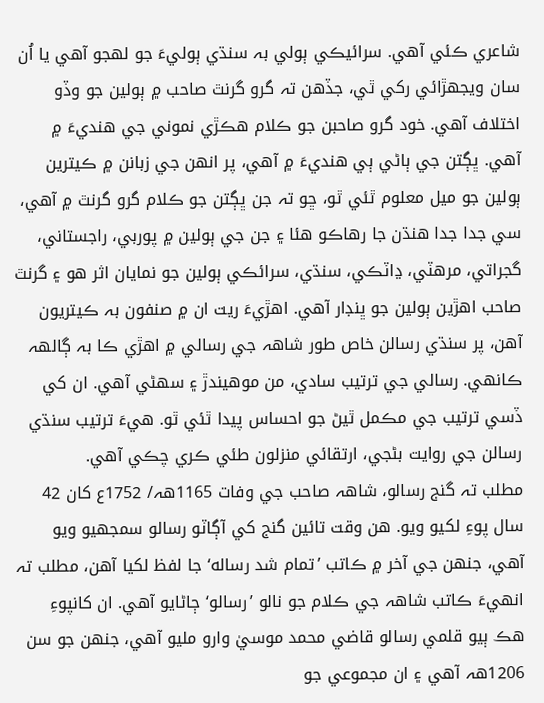شاعري ڪئي آهي. سرائيڪي ٻولي بہ سنڌي ٻوليءَ جو لهجو آهي يا اُن سان ويجهڙائي رکي ٿي، جڏهن تہ گرو گرنٿ صاحب ۾ ٻولين جو وڏو اختلاف آهي. خود گرو صاحبن جو ڪلام هڪڙي نموني جي هنديءَ ۾ آهي. ڀڳتن جي ٻاڻي ٻي هنديءَ ۾ آهي، پر انهن جي زبانن ۾ ڪيترين ٻولين جو ميل معلوم ٿئي ٿو، ڇو تہ جن ڀڳتن جو ڪلام گرو گرنٿ ۾ آهي، سي جدا جدا هنڌن جا رهاڪو هئا ۽ جن جي ٻولين ۾ پوربي، راجستاني، گجراتي، مرهٽي، ڍاٽڪي، سنڌي، سرائڪي ٻولين جو نمايان اثر هو ۽ گرنٿ صاحب اهڙين ٻولين جو ڀنڊار آهي. اهڙيءَ ريت ان ۾ صنفون بہ ڪيتريون آهن، پر سنڌي رسالن خاص طور شاھہ جي رسالي ۾ اهڙي ڪا بہ ڳالھہ ڪانهي. رسالي جي ترتيب سادي، من موهيندڙ ۽ سھڻي آهي. ان کي ڏسي ترتيب جي مڪمل ٿيڻ جو احساس پيدا ٿئي ٿو. هيءَ ترتيب سنڌي رسالن جي روايت بڻجي، ارتقائي منزلون طئي ڪري چڪي آهي.
مطلب تہ گنج رسالو، شاھہ صاحب جي وفات 1165ھہ/ 1752ع کان 42 سال پوءِ لکيو ويو. هن وقت تائين گنج کي آڳاٽو رسالو سمجهيو ويو آهي، جنهن جي آخر ۾ ڪاتب ’تمام شد رساله‘ جا لفظ لکيا آهن، مطلب تہ انهيءَ ڪاتب شاھہ جي ڪلام جو نالو ’رسالو‘ ڄاڻايو آهي. ان کانپوءِ هڪ ٻيو قلمي رسالو قاضي محمد موسيٰ وارو مليو آهي، جنهن جو سن 1206ھہ آهي ۽ ان مجموعي جو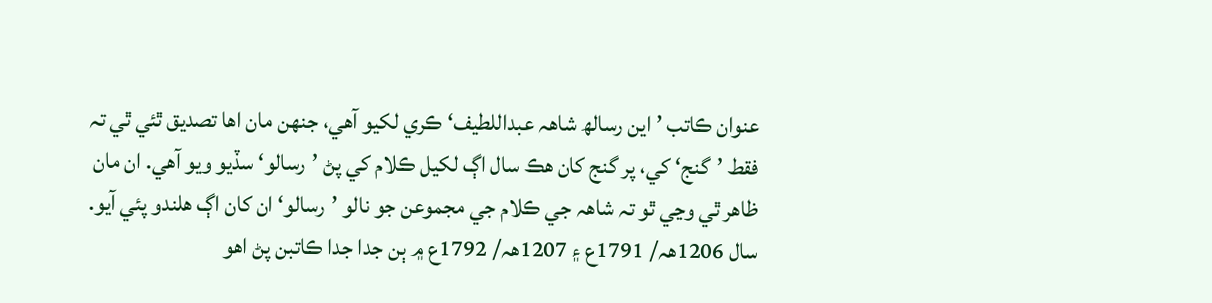عنوان ڪاتب ’اين رسالھ شاھہ عبداللطيف‘ ڪري لکيو آهي، جنهن مان اها تصديق ٿئي ٿي تہ فقط ’گنج‘ کي، پر گنج کان هڪ سال اڳ لکيل ڪلام کي پڻ ’رسالو‘ سڏيو ويو آهي. ان مان ظاهر ٿي وڃي ٿو تہ شاھہ جي ڪلام جي مجموعن جو نالو ’رسالو‘ ان کان اڳ هلندو پئي آيو.
سال 1206ھہ/ 1791ع ۽ 1207ھہ/ 1792ع ۾ ٻن جدا جدا ڪاتبن پڻ اهو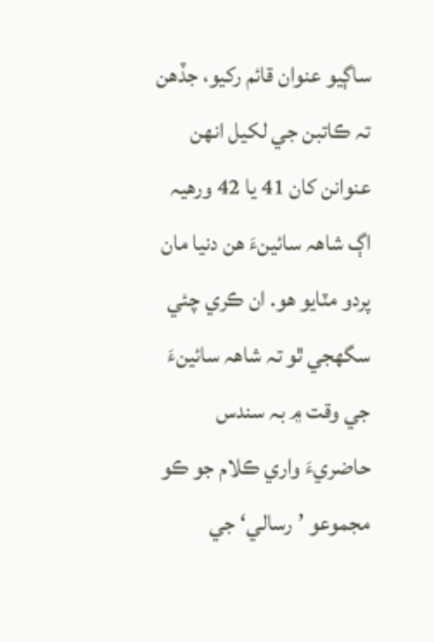ساڳيو عنوان قائم رکيو، جڏهن تہ ڪاتبن جي لکيل انهن عنوانن کان 41 يا 42 ورهيہ اڳ شاھہ سائينءَ هن دنيا مان پردو مٽايو هو. ان ڪري چئي سگهجي ٿو تہ شاھہ سائينءَ جي وقت ۾ بہ سندس حاضريءَ واري ڪلام جو ڪو مجموعو ’رسالي‘ جي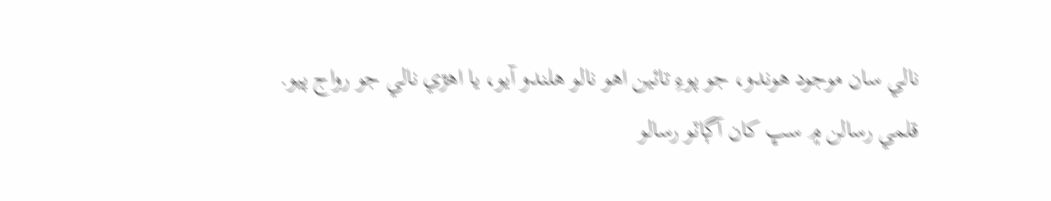نالي سان موجود هوندو، جو پوءِ تائين اهو نالو هلندو آيو، يا اهڙي نالي جو رواج پيو.
قلمي رسالن ۾ سڀ کان آڳاٽو رسالو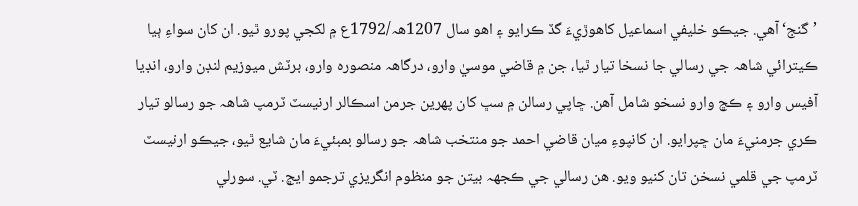’گنج‘ آهي. جيڪو خليفي اسماعيل کاهوڙيءَ گڏ ڪرايو ۽ اهو سال 1207ھہ/1792ع ۾ لکجي پورو ٿيو. ان کان سواءِ ٻيا ڪيترائي شاھہ جي رسالي جا نسخا تيار ٿيا، جن ۾ قاضي موسيٰ وارو، درگاھہ منصوره وارو، برٽش ميوزيم لنڊن وارو، انڊيا آفيس وارو ۽ ڪڇ وارو نسخو شامل آهن. ڇاپي رسالن ۾ سڀ کان پهرين جرمن اسڪالر ارنيسٽ ٽرمپ شاھہ جو رسالو تيار ڪري جرمنيءَ مان ڇپرايو. ان کانپوءِ ميان قاضي احمد جو منتخب شاھہ جو رسالو بمبئيءَ مان شايع ٿيو، جيڪو ارنيسٽ ٽرمپ جي قلمي نسخن تان کنيو ويو. هن رسالي جي ڪجهہ بيتن جو منظوم انگريزي ترجمو ايڇ. ٽي. سورلي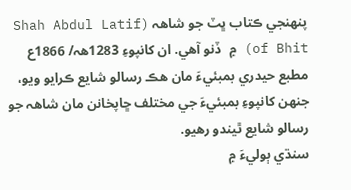پنھنجي ڪتاب ڀٽ جو شاھہ (Shah Abdul Latif of Bhit) ۾ ڏنو آهي. ان کانپوءِ 1283ھہ/ 1866ع مطبع حيدري بمبئيءَ مان هڪ رسالو شايع ڪرايو ويو، جنهن کانپوءِ بمبئيءَ جي مختلف ڇاپخانن مان شاھہ جو رسالو شايع ٿيندو رهيو.
سنڌي ٻوليءَ ۾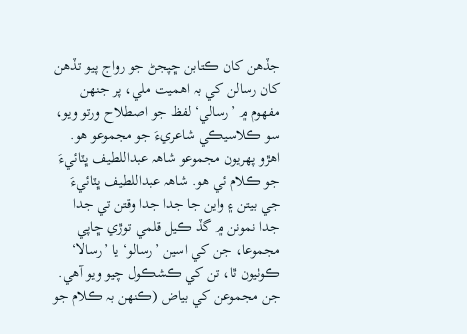جڏهن کان ڪتابن ڇپجڻ جو رواج پيو تڏهن کان رسالن کي بہ اهميت ملي، پر جنهن مفهوم ۾ ’رسالي‘ لفظ جو اصطلاح ورتو ويو، سو ڪلاسيڪي شاعريءَ جو مجموعو هو. اهڙو پهريون مجموعو شاھہ عبداللطيف ڀٽائيءَ جو ڪلام ئي هو. شاھہ عبداللطيف ڀٽائيءَ جي بيتن ۽ واين جا جدا جدا وقتن تي جدا جدا نمونن ۾ گڏ ڪيل قلمي توڙي ڇاپي مجموعا، جن کي اسين ’رسالو‘ يا ’رسالا‘ ڪوٺيون ٿا، تن کي ڪشڪول چيو ويو آهي. جن مجموعن کي بياض (ڪنهن بہ ڪلام جو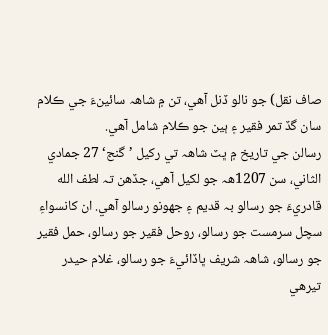صاف نقل) جو نالو ڏنل آهي، تن ۾ شاھہ سائينءَ جي ڪلام سان گڏ تمر فقير ۽ ٻين جو ڪلام شامل آهي.
رسالن جي تاريخ ۾ ڀٽ شاھہ تي رکيل ’گنج‘ 27 جمادي الثاني، سن 1207ھہ جو لکيل آهي، جڏهن تہ لطف الله قادريءَ جو رسالو بہ قديم ۽ جهونو رسالو آهي. ان کانسواءِ سچل سرمست جو رسالو، روحل فقير جو رسالو، حمل فقير جو رسالو، شاھہ شريف ڀاڏائيءَ جو رسالو، غلام حيدر تيرهي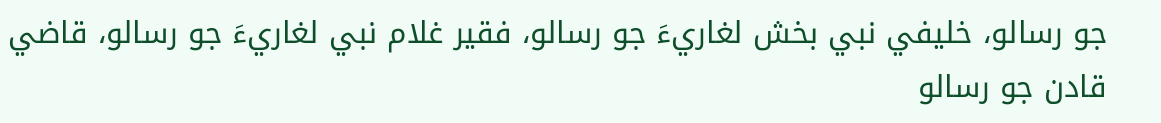جو رسالو، خليفي نبي بخش لغاريءَ جو رسالو، فقير غلام نبي لغاريءَ جو رسالو، قاضي قادن جو رسالو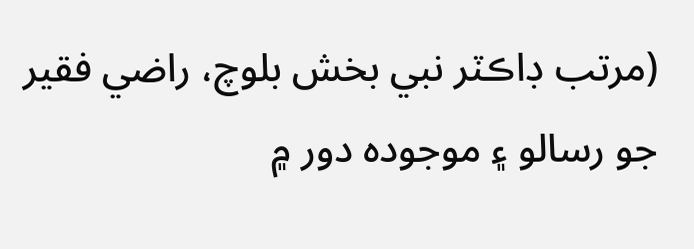(مرتب ڊاڪٽر نبي بخش بلوچ، راضي فقير جو رسالو ۽ موجودہ دور ۾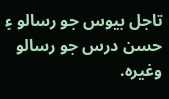تاجل بيوس جو رسالو ۽ حسن درس جو رسالو وغيرہ.